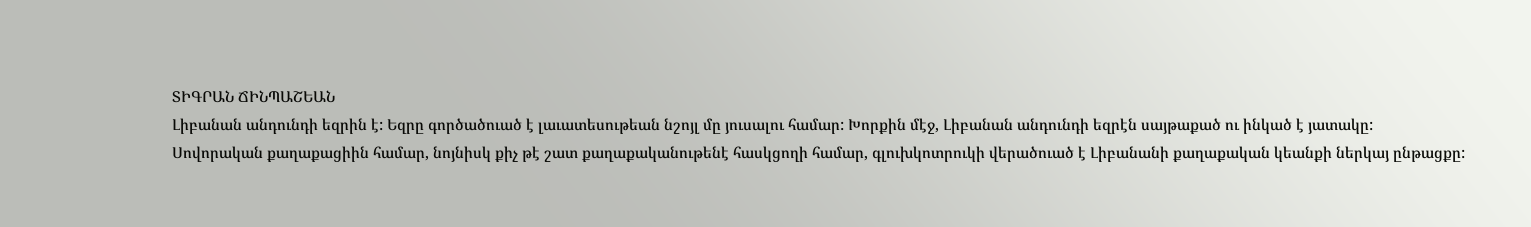ՏԻԳՐԱՆ ՃԻՆՊԱՇԵԱՆ
Լիբանան անդունդի եզրին է: Եզրը գործածուած է լաւատեսութեան նշոյլ մը յուսալու համար: Խորքին մէջ, Լիբանան անդունդի եզրէն սայթաքած ու ինկած է յատակը:
Սովորական քաղաքացիին համար, նոյնիսկ քիչ թէ շատ քաղաքականութենէ հասկցողի համար, գլուխկոտրուկի վերածուած է Լիբանանի քաղաքական կեանքի ներկայ ընթացքը: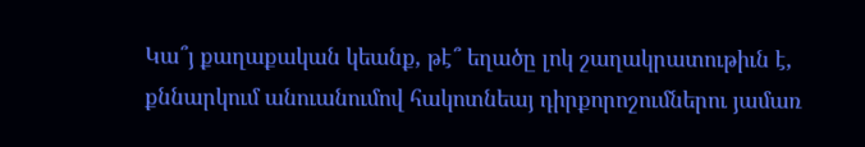Կա՞յ քաղաքական կեանք, թէ՞ եղածը լոկ շաղակրատութիւն է, քննարկում անուանումով հակոտնեայ դիրքորոշումներու յամառ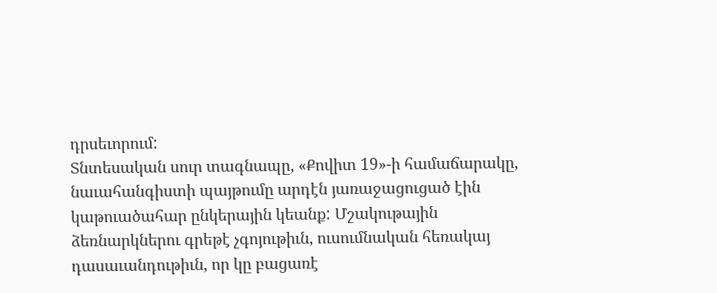դրսեւորում:
Տնտեսական սուր տագնապը, «Քովիտ 19»-ի համաճարակը, նաւահանգիստի պայթումը արդէն յառաջացուցած էին կաթուածահար ընկերային կեանք: Մշակութային ձեռնարկներու գրեթէ չգոյութիւն, ուսումնական հեռակայ դասաւանդութիւն, որ կը բացառէ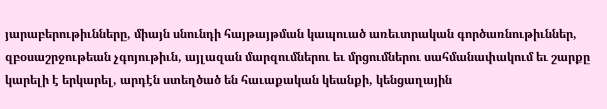յարաբերութիւնները, միայն սնունդի հայթայթման կապուած առեւտրական գործառնութիւններ, զբօսաշրջութեան չգոյութիւն, այլազան մարզումներու եւ մրցումներու սահմանափակում եւ շարքը կարելի է երկարել, արդէն ստեղծած են հաւաքական կեանքի, կենցաղային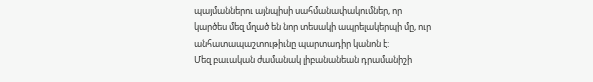պայմաններու այնպիսի սահմանափակումներ, որ կարծես մեզ մղած են նոր տեսակի ապրելակերպի մը, ուր անհատապաշտութիւնը պարտադիր կանոն է:
Մեզ բաւական ժամանակ լիբանանեան դրամանիշի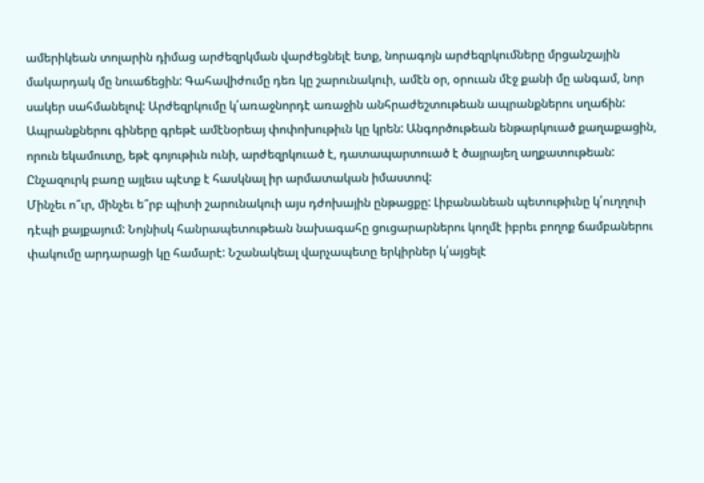ամերիկեան տոլարին դիմաց արժեզրկման վարժեցնելէ ետք, նորագոյն արժեզրկումները մրցանշային մակարդակ մը նուաճեցին: Գահավիժումը դեռ կը շարունակուի, ամէն օր, օրուան մէջ քանի մը անգամ, նոր սակեր սահմանելով: Արժեզրկումը կ՛առաջնորդէ առաջին անհրաժեշտութեան ապրանքներու սղաճին: Ապրանքներու գիները գրեթէ ամէնօրեայ փոփոխութիւն կը կրեն: Անգործութեան ենթարկուած քաղաքացին, որուն եկամուտը, եթէ գոյութիւն ունի, արժեզրկուած է, դատապարտուած է ծայրայեղ աղքատութեան: Ընչազուրկ բառը այլեւս պէտք է հասկնալ իր արմատական իմաստով:
Մինչեւ ո՞ւր, մինչեւ ե՞րբ պիտի շարունակուի այս դժոխային ընթացքը: Լիբանանեան պետութիւնը կ՛ուղղուի դէպի քայքայում: Նոյնիսկ հանրապետութեան նախագահը ցուցարարներու կողմէ իբրեւ բողոք ճամբաներու փակումը արդարացի կը համարէ: Նշանակեալ վարչապետը երկիրներ կ՛այցելէ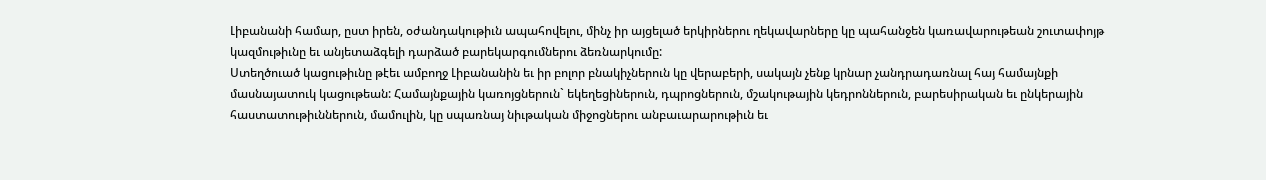Լիբանանի համար, ըստ իրեն, օժանդակութիւն ապահովելու, մինչ իր այցելած երկիրներու ղեկավարները կը պահանջեն կառավարութեան շուտափոյթ կազմութիւնը եւ անյետաձգելի դարձած բարեկարգումներու ձեռնարկումը:
Ստեղծուած կացութիւնը թէեւ ամբողջ Լիբանանին եւ իր բոլոր բնակիչներուն կը վերաբերի, սակայն չենք կրնար չանդրադառնալ հայ համայնքի մասնայատուկ կացութեան: Համայնքային կառոյցներուն` եկեղեցիներուն, դպրոցներուն, մշակութային կեդրոններուն, բարեսիրական եւ ընկերային հաստատութիւններուն, մամուլին, կը սպառնայ նիւթական միջոցներու անբաւարարութիւն եւ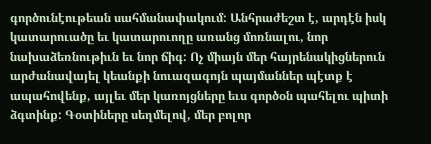գործունէութեան սահմանափակում: Անհրաժեշտ է, արդէն իսկ կատարուածը եւ կատարուողը առանց մոռնալու, նոր նախաձեռնութիւն եւ նոր ճիգ: Ոչ միայն մեր հայրենակիցներուն արժանավայել կեանքի նուազագոյն պայմաններ պէտք է ապահովենք, այլեւ մեր կառոյցները եւս գործօն պահելու պիտի ձգտինք: Գօտիները սեղմելով, մեր բոլոր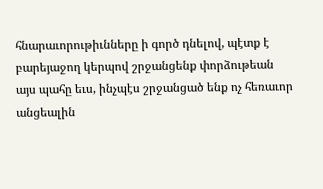հնարաւորութիւնները ի գործ դնելով, պէտք է բարեյաջող կերպով շրջանցենք փորձութեան այս պահը եւս, ինչպէս շրջանցած ենք ոչ հեռաւոր անցեալին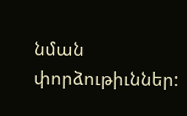նման փորձութիւններ: